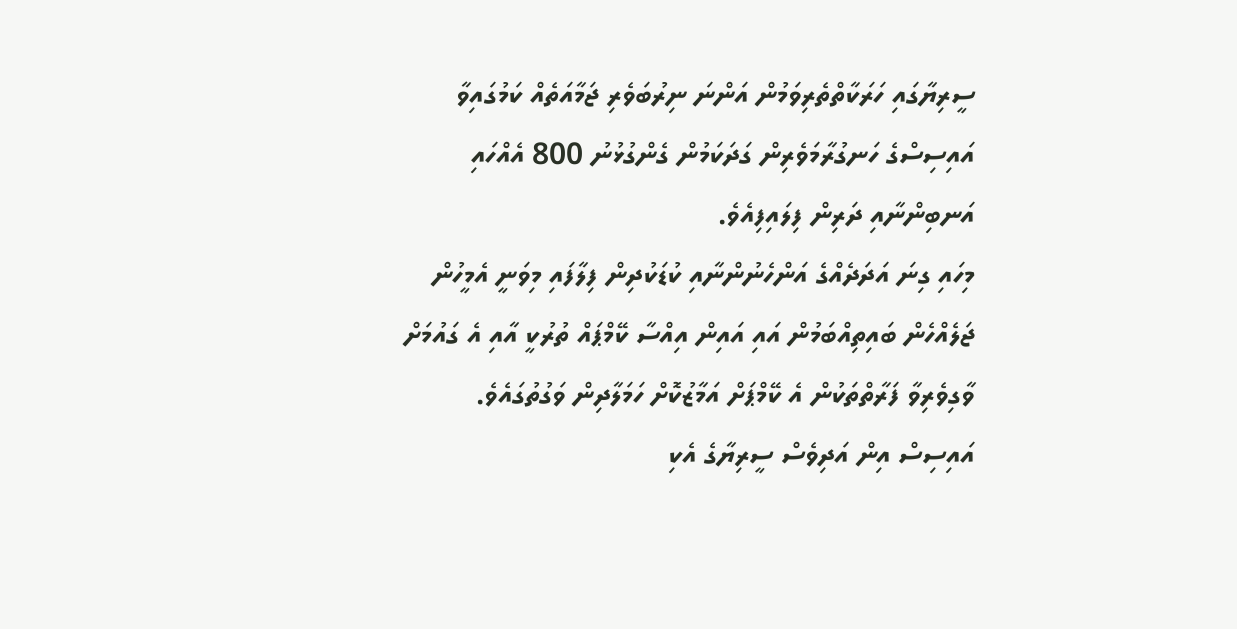ސީރިޔާގައި ހަރަކާތްތެރިވަމުން އަންނަ ނިރުބަވެރި ޖަމާއަތެއް ކަމުގައިވާ އައިސިސްގެ ހަނގުރާމަވެރިން ގަދަކަމުން ގެންގުޅުނު 800 އެއްހައި އަނބިންނާއި ދަރިން ފިލައިފިއެވެ.
މިހައި ގިނަ އަދަދެއްގެ އަންހެނުންނާއި ކުޑަކުދިން ފިލާފައި މިވަނީ އެމީހުން ޖަލެއްހެން ބައިތިއްބަމުން އައި އައިން އިއްސާ ކޭމްޕައް ތުރުކީ އާއި އެ ގައުމަށް ވާގިވެރިވާ ފަރާތްތަކުން އެ ކޭމްޕަށް އަމާޒުކޮށް ހަމަލާދިން ވަގުތުގައެވެ.
އައިސިސް އިން އަދިވެސް ސީރިޔާގެ އެކި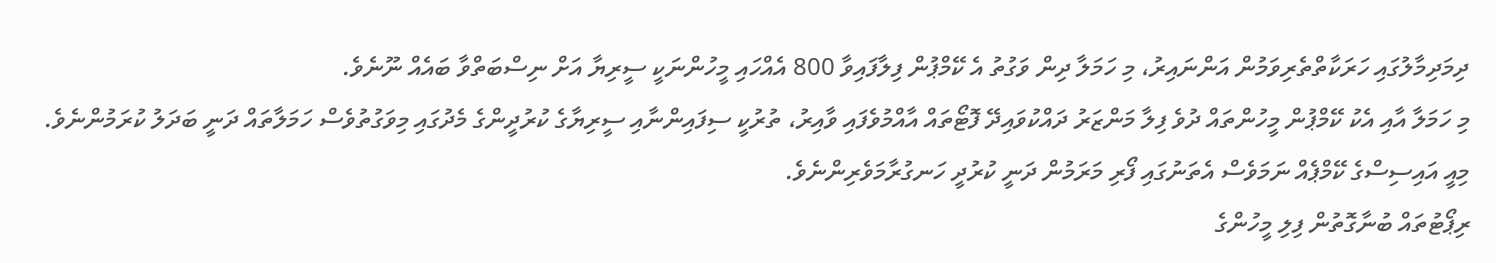ދިމަދިމާލުގައި ހަރަކާތްތެރިވަމުން އަންނައިރު، މި ހަމަލާ ދިން ވަގުތު އެ ކޭމްޕުން ފިލާފައިވާ 800 އެއްހައި މީހުންނަކީ ސީރިޔާ އަށް ނިސްބަތްވާ ބައެއް ނޫނެވެ.
މި ހަމަލާ އާއި އެކު ކޭމްޕުން މީހުންތައް ދުވެ ފިލާ މަންޒަރު ދައްކުވައިދޭ ފޮޓޯތައް އާއްމުވެފައި ވާއިރު، ތުރުކީ ސިފައިންނާއި ސީރިޔާގެ ކުރުދީންގެ މެދުގައި މިވަގުތުވެސް ހަމަލާތައް ދަނީ ބަދަލު ކުރަމުންނެވެ. މިއީ އައިސިސްގެ ކޭމްޕެއް ނަމަވެސް އެތަނުގައި ފޯރި މަރަމުން ދަނީ ކުރުދީ ހަނގުރާމަވެރިންނެވެ.
ރިޕޯޓުތައް ބުނާގޮތުން ފިލި މީހުންގެ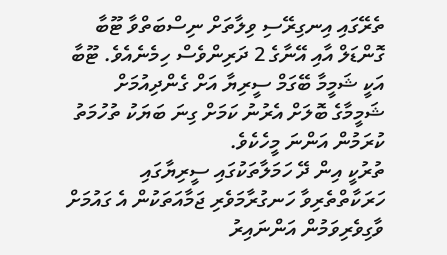ތެރޭގައި އިނގިރޭސި ވިލާތަށް ނިސްބަތްވާ ޓޫބާ ގޮންޑަލް އާއި އޭނާގެ 2 ދަރިންވެސް ހިމެނެއެވެ. ޓޫބާ އަކީ ޝަމީމާ ބޭގަމް ސީރިޔާ އަށް ގެންދިއުމަށް ޝަމީމާގެ ބޮލަށް އެރުނު ކަމަށް ގިނަ ބަޔަކު ތުހުމަތު ކުރަމުން އަންނަ މީހެކެވެ.
ތުރުކީ އިން ދޭ ހަމަލާތަކުގައި ސީރިޔާގައި ހަރަކާތްތެރިވާ ހަނގުރާމަވެރި ޖަމާއަތަކުން އެ ގައުމަށް ވާގިވެރިވަމުން އަންނައިރު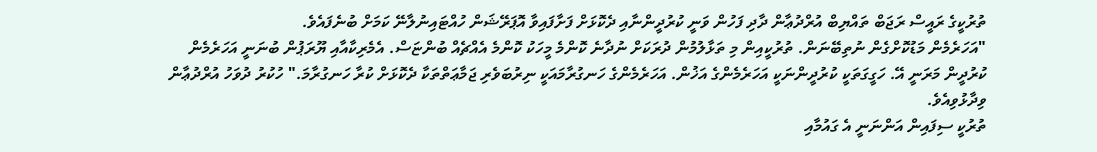ތުރުކީގެ ރައީސް ރަޖަބް ތައްޔިބް އުރްދުޢާން ދާދި ފަހުން ވަނީ ކުރުދީންނާއި ދެކޮޅަށް ފަށާފައިވާ އޮޕަރޭޝަން ހުއްޓައިނުލާނޭ ކަމަށް ބުނެފައެވެ.
"އަހަރެމެން މަޑުކޮށްގެން ނުތިބޭނަން. ތުރުކީއިން މި ތަޅާލުމުން ދުރަކަށް ނުދާނެ ކޮންމެ މީހަކު ކޮންމެ އެއްޗެއް ބުންޏަސް. އެމެރިކާއާއި ޔޫރަޕުން ބުނަނީ އަހަރެމެން ކުރުދީން މަރަނީ އޭ. ހަގީގަތަކީ ކުރުދީންނަކީ އަހަރެމެންގެ އަޚުން. އަހަރެމެންގެ ހަނގުރާމައަކީ ނިރުބަވެރި ޖަމާޢަތްތަކާ ދެކޮޅަށް ކުރާ ހަނގުރާމަ." ހުކުރު ދުވަހު އުރްދުޢާން ވިދާޅުވިއެވެ.
ތުރުކީ ސިފައިން އަންނަނީ އެ ގައުމާއި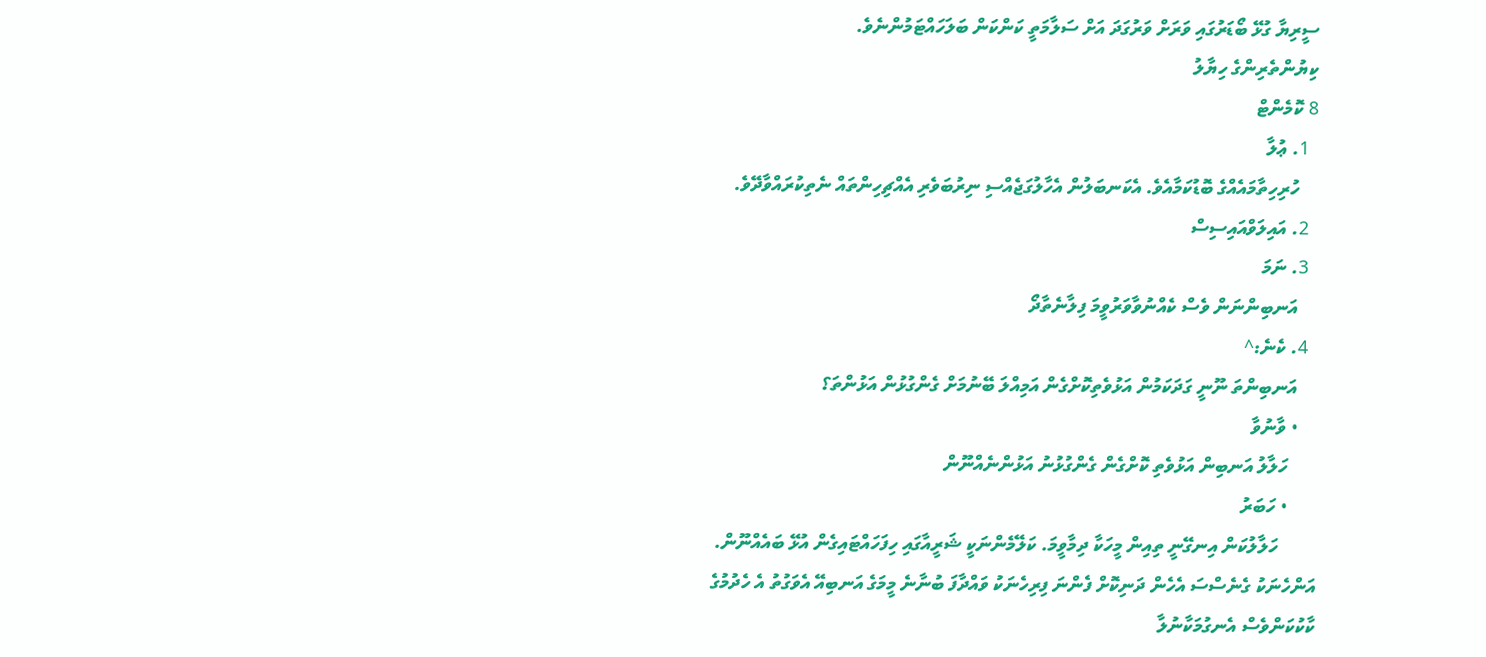ސީރިޔާ ގުޅޭ ބޯޑަރުގައި ވަރަށް ވަރުގަދަ އަށް ސަލާމަތީ ކަންކަން ބަލަހައްޓަމުންނެވެ.
ކިޔުންތެރިންގެ ހިޔާލު
8 ކޮމެންޓް
  1. ޢުލާ
    ހުރިހިތާމައެއްގެ ބޮޑުކަމާއެވެ. އެކަނބަލުން އެހާލުގަޖެއްސި ނިރުބަވެރި އެއްޗިހިންތައް ނެތިކުރައްވާދޭވެ.
  2. އައިލަވްއައިސިސް
  3. ނަމަ
    އަނބިންނަން ވެސް ކެއްނުވާވަރުވީމަ ފިލާނެތާދޯ
  4. ކެނެ:^
    އަނބިންތަ ނޫނީ ގަދަކަމުން އަޅުވެތިކޮށްގެން އަމިއްލަ ބޭނުމަށް ގެންގުޅުން އަޅުންތަ؟
    • ވާނުވާ
      ހަލާލު އަނބިން އަޅުވެތި ކޮށްގެން ގެންގުޅުނު އަޅުންނެއްނޫން
      • ހަބަރު
        ހަލާލުކަން އިނގޭނީ ތިއިން މީހަކާ ދިމާވީމަ. ކަލޭމެންނަކީ ޝަރީއާގައި ހިފަހައްޓައިގެން އުޅޭ ބައެއްނޫން. އަންހެނަކު ގެނެސްސަ އެހެން ދަނިކޮށް ފެންނަ ފިރިހެނަކު ވައްދާފަ ބުނާނެ މީމަގެ އަނބިއޭ އެވަގުތު އެ ހެދުމުގެ ކާކުކަންވެސް އެނގުމަކާނުލާ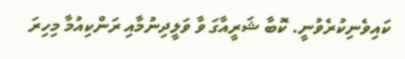ކައިވެނިކުރެވުނީ. ކޮބާ ޝަރީއާގަ ވާ ވަލީދިނުމާއި ރަންކިއުމާ މިހިރަ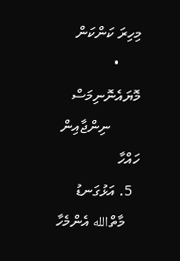މިހިރަ ކަންކަން
      • މޮޔައެނޮނިމަސް
        ނިންޖާއިން ހައްހާ
  5. އަޅުގަނޑު
    މާތްالله އެންމެހާ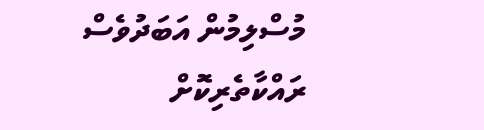މުސްލިމުން އަބަދުވެސް ރައްކާތެރިކޮށް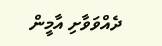ދެއްވަވާށި އާމީން